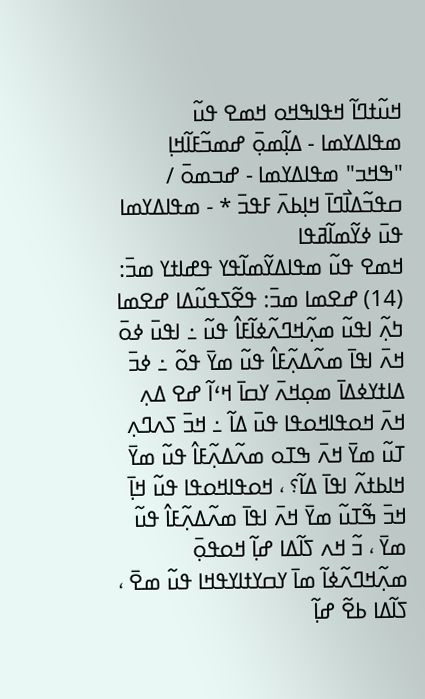ߞߎ߬ߙߣߊ߬ ߞߟߊߒߞߋ ߞߘߐ ߟߎ߬ ߘߟߊߡߌߘߊ - ߡߊ߲߬ߘߋ߲߫ ߝߘߏ߬ߓߊ߬ߞߊ߲ "ߒߞߏ" ߘߟߊߡߌߘߊ - ߝߏߘߋ߫ / ߛߟߏ߬ߡߊ߯ߣߊ߫ ߞߊ߲ߕߍ߫ ߓߟߏ߫ * - ߘߟߊߡߌߘߊ ߟߎ߫ ߦߌ߬ߘߊ߬ߥߟߊ
ߞߘߐ ߟߎ߬ ߘߟߊߡߌ߬ߘߊ߬ߟߌ ߟߝߊߙߌ ߘߏ߫: (14) ߝߐߘߊ ߘߏ߫: ߟߐ߬ߖߟߎ߬ߡߊ ߝߐߘߊ
ߤߍ߲߬ ߊߟߎ߬ ߘߍ߲߬ߞߣߍ߬ߦߊ߬ߓߊ߮ ߟߎ߬ ߸ ߊߟߎ߫ ߦߋ߫ ߞߍ߫ ߊߟߊ߫ ߘߍ߬ߡߍ߲߬ߓߊ߮ ߟߎ߬ ߘߌ߫ ߟߋ߬ ߸ ߦߏ߫ ߡߊߙߌߦߡߊ߫ ߘߋ߲ߞߍ߫ ߌߛߊ߫ ߞߵߊ߬ ߝߐ ߡߍ߲ ߞߍ߫ ߞߋߟߊߞߋߟߊ ߟߎ߫ ߡߊ߬ ߸ ߞߏ߫ ߖߍߣߍ߲ ߠߎ߬ ߘߌ߫ ߞߍ߫ ߒߠߋ ߘߍ߬ߡߍ߲߬ߓߊ߮ ߟߎ߬ ߘߌ߫ ߞߊߕߙߍ߬ ߊߟߊ߫ ߡߊ߬؟ ، ߞߋߟߊߞߋߟߊ ߟߎ߬ ߞߊ߲߫ ߞߏ߫ ߒ߬ߠߎ߬ ߘߌ߫ ߞߍ߫ ߊߟߊ߫ ߘߍ߬ߡߍ߲߬ߓߊ߮ ߟߎ߬ ߘߌ߫ ، ߏ߬ ߞߍ ߖߊ߬ߡߊ ߝߊ߲߬ ߞߋߟߋ߲߫ ߘߍ߲߬ߞߣߍ߬ߦߊ߬ ߘߊ߫ ߌߛߌߙߊߌߟߞߊ ߟߎ߬ ߘߐ߫ ، ߖߊ߬ߡߊ ߕߐ߬ ߝߊ߲߬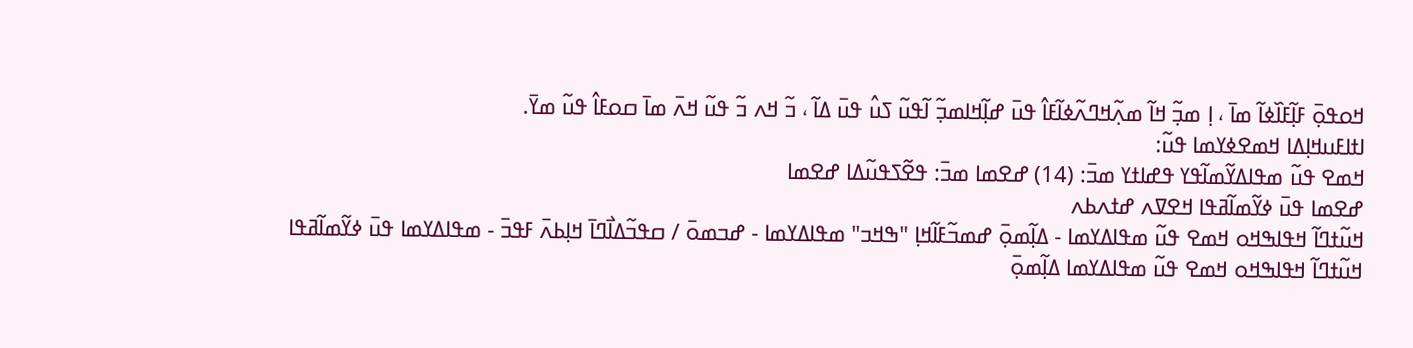ߞߋߟߋ߲߫ ߓߊ߲߬ߓߊ߰ߦߊ߬ ߘߊ߫ ، ߊ߲ ߘߏ߲߬ ߞߊ߬ ߘߍ߲߬ߞߣߍ߬ߦߊ߬ߓߊ߮ ߟߎ߫ ߝߊ߲߬ߞߊߘߏ߲߬ ߊ߬ߟߎ߬ ߖߎ߮ ߟߎ߫ ߡߊ߬ ، ߏ߬ ߞߍ ߏ߬ ߟߎ߬ ߞߍ߫ ߘߊ߫ ߛߋߓߊ߮ ߟߎ߬ ߘߌ߫.
ߊߙߊߓߎߞߊ߲ߡߊ ߞߘߐߦߌߘߊ ߟߎ߬:
ߞߘߐ ߟߎ߬ ߘߟߊߡߌ߬ߘߊ߬ߟߌ ߟߝߊߙߌ ߘߏ߫: (14) ߝߐߘߊ ߘߏ߫: ߟߐ߬ߖߟߎ߬ߡߊ ߝߐߘߊ
ߝߐߘߊ ߟߎ߫ ߦߌ߬ߘߊ߬ߥߟߊ ߞߐߜߍ ߝߙߍߕߍ
ߞߎ߬ߙߣߊ߬ ߞߟߊߒߞߋ ߞߘߐ ߟߎ߬ ߘߟߊߡߌߘߊ - ߡߊ߲߬ߘߋ߲߫ ߝߘߏ߬ߓߊ߬ߞߊ߲ "ߒߞߏ" ߘߟߊߡߌߘߊ - ߝߏߘߋ߫ / ߛߟߏ߬ߡߊ߯ߣߊ߫ ߞߊ߲ߕߍ߫ ߓߟߏ߫ - ߘߟߊߡߌߘߊ ߟߎ߫ ߦߌ߬ߘߊ߬ߥߟߊ
ߞߎ߬ߙߣߊ߬ ߞߟߊߒߞߋ ߞߘߐ ߟߎ߬ ߘߟߊߡߌߘߊ ߡߊ߲߬ߘߋ߲߫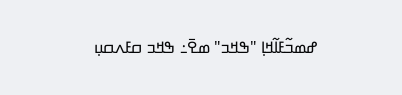ߝߘߏ߬ߓߊ߬ߞߊ߲ "ߒߞߏ" ߘߐ߫߸ ߒߞߏ ߛߓߍߛߎ߲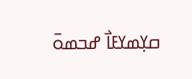ߛߌ߲ߘߌߓߊ߯ ߝߏߘߋ߫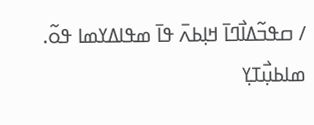/ ߛߟߏ߬ߡߊ߯ߣߊ߫ ߞߊ߲ߕߍ߫ ߟߊ߫ ߘߟߊߡߌߘߊ ߟߋ߬.
ߘߊߕߎ߲߯ߠߌ߲